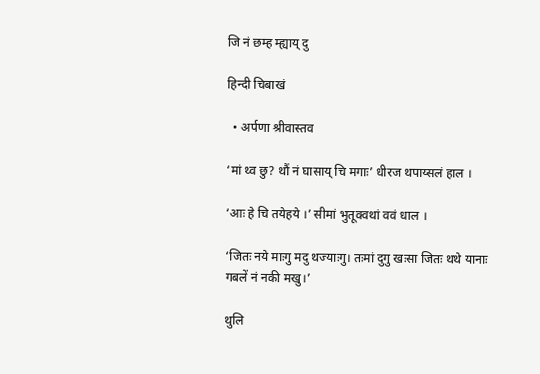जि नं छम्ह म्ह्याय् दु

हिन्दी चिबाखं

  • अर्पणा श्रीवास्तव

‘मां थ्व छु? थौं नं घासाय् चि मगाः’ धीरज थपाय्सलं हाल ।

‘आः हे चि तयेहये ।’ सीमां भुतूक्वथां ववं धाल ।

‘जितः नये माःगु मदु थज्याःगु। तःमां दुगु खःसा जितः थथे यानाः गबलें नं नकी मखु।’

थुलि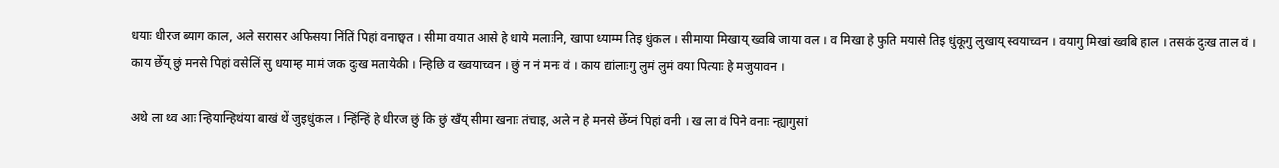धयाः धीरज ब्याग काल, अले सरासर अफिसया निंतिं पिहां वनाछ्वत । सीमा वयात आसे हे धाये मलाःनि, खापा ध्याम्म तिइ धुंकल । सीमाया मिखाय् ख्वबि जाया वल । व मिखा हे फुति मयासे तिइ धुंकूगु लुखाय् स्वयाच्वन । वयागु मिखां ख्वबि हाल । तसकं दुःख ताल वं । काय छेँय् छुं मनसे पिहां वसेलिं सु धयाम्ह मामं जक दुःख मतायेकी । न्हिछि व ख्वयाच्वन । छुं न नं मनः वं । काय द्यांलाःगु लुमं लुमं वया पित्याः हे मजुयावन ।

अथे ला थ्व आः न्हियान्हिथंया बाखं थें जुइधुंकल । न्हिंन्हिं हे धीरज छुं कि छुं खँय् सीमा खनाः तंचाइ, अले न हे मनसे छेँय्नं पिहां वनी । ख ला वं पिने वनाः न्ह्यागुसां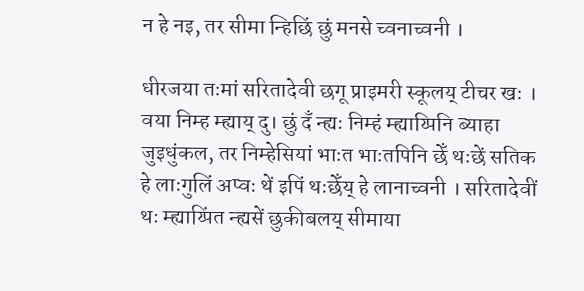न हे नइ, तर सीमा न्हिछिं छुं मनसे च्वनाच्वनी ।

धीरजया तःमां सरितादेवी छगू प्राइमरी स्कूलय् टीचर खः । वया निम्ह म्ह्याय् दु। छुं दँ न्ह्यः निम्हं म्ह्याय्पिनि ब्याहा जुइधुंकल, तर निम्हेसियां भाःत भाःतपिनि छेँ थःछें सतिक हे लाःगुलिं अप्वः थें इपिं थःछेँय् हे लानाच्वनी । सरितादेवीं थः म्ह्याय्पिंत न्ह्यसें छुकीबलय् सीमाया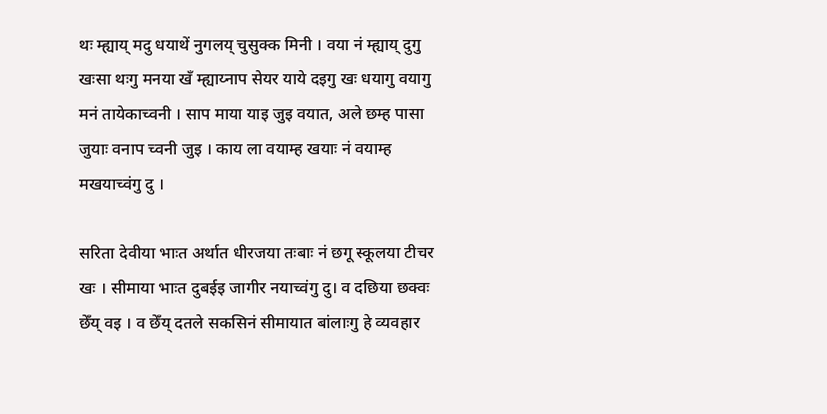थः म्ह्याय् मदु धयाथें नुगलय् चुसुक्क मिनी । वया नं म्ह्याय् दुगु खःसा थःगु मनया खँ म्ह्याय्नाप सेयर याये दइगु खः धयागु वयागु मनं तायेकाच्वनी । साप माया याइ जुइ वयात, अले छम्ह पासा जुयाः वनाप च्वनी जुइ । काय ला वयाम्ह खयाः नं वयाम्ह मखयाच्वंगु दु ।

सरिता देवीया भाःत अर्थात धीरजया तःबाः नं छगू स्कूलया टीचर खः । सीमाया भाःत दुबईइ जागीर नयाच्वंगु दु। व दछिया छक्वः छेँय् वइ । व छेँय् दतले सकसिनं सीमायात बांलाःगु हे व्यवहार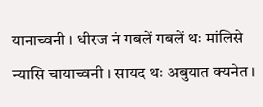यानाच्वनी । धीरज नं गबलें गबलें थः मांलिसे न्यासि चायाच्वनी । सायद थः अबुयात क्यनेत ।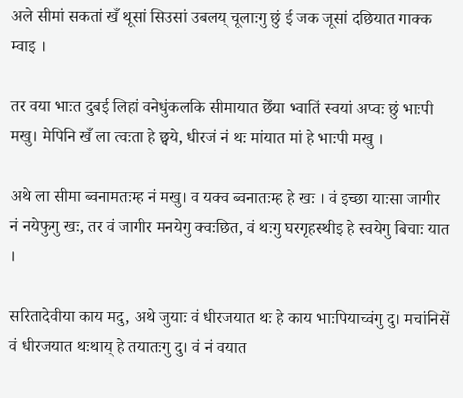अले सीमां सकतां खँ थूसां सिउसां उबलय् चूलाःगु छुं ई जक जूसां दछियात गाक्क म्वाइ ।

तर वया भाःत दुबई लिहां वनेधुंकलकि सीमायात छेँया भ्वातिं स्वयां अप्वः छुं भाःपी मखु। मेपिनि खँ ला त्वःता हे छ्वये, धीरजं नं थः मांयात मां हे भाःपी मखु ।

अथे ला सीमा ब्वनामतःम्ह नं मखु। व यक्व ब्वनातःम्ह हे खः । वं इच्छा याःसा जागीर नं नयेफुगु खः, तर वं जागीर मनयेगु क्वःछित, वं थःगु घरगृहस्थीइ हे स्वयेगु बिचाः यात ।

सरितादेवीया काय मदु, अथे जुयाः वं धीरजयात थः हे काय भाःपियाच्वंगु दु। मचांनिसें वं धीरजयात थःथाय् हे तयातःगु दु। वं नं वयात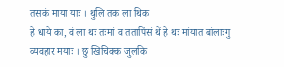तसकं माया याः । थुलि तक ला थिक
हे धाये का, वं ला थः तःमां व ततापिंसं थें हे थः मांयात बांलाःगु व्यवहार मयाः । छु खिचिक्क जुलकि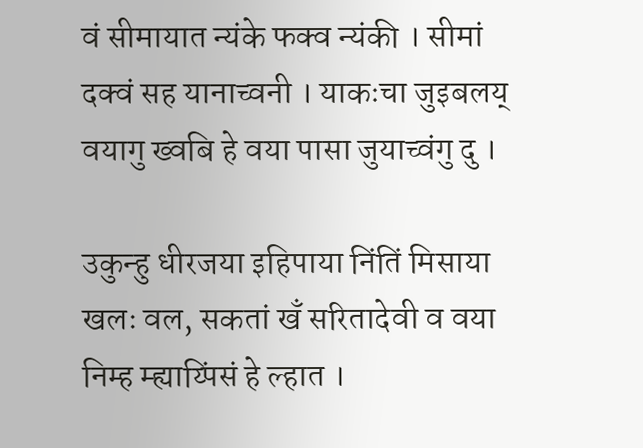वं सीमायात न्यंके फक्व न्यंकी । सीमां दक्वं सह यानाच्वनी । याकःचा जुइबलय् वयागु ख्वबि हे वया पासा जुयाच्वंगु दु ।

उकुन्हु धीरजया इहिपाया निंतिं मिसाया खलः वल, सकतां खँ सरितादेवी व वया निम्ह म्ह्याय्पिंसं हे ल्हात ।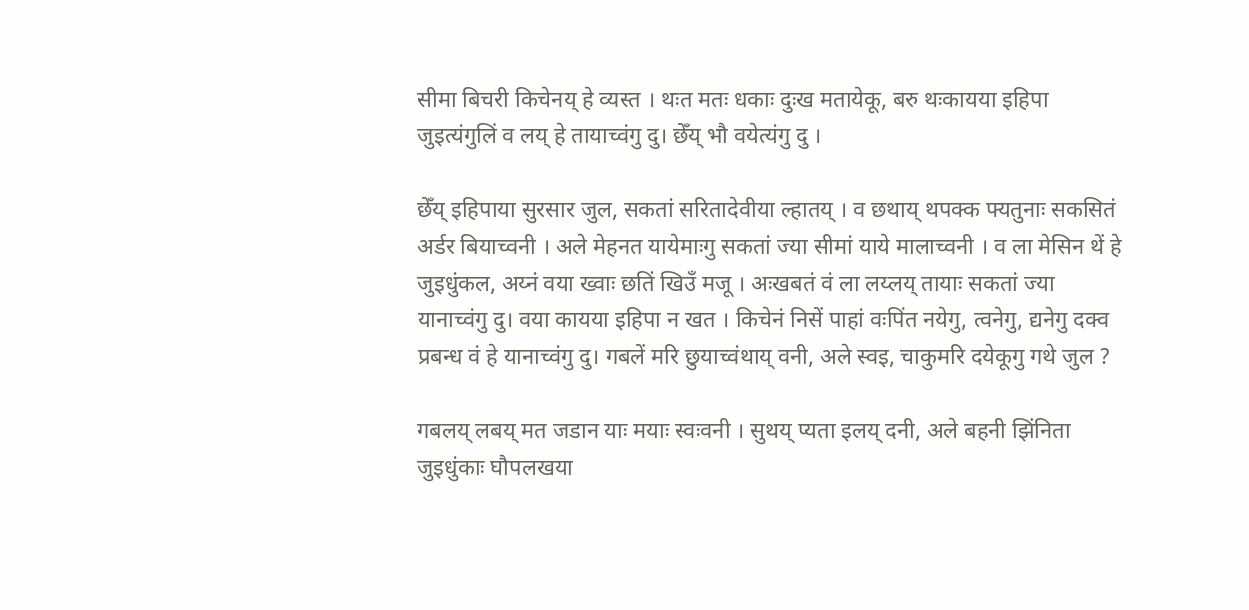सीमा बिचरी किचेनय् हे व्यस्त । थःत मतः धकाः दुःख मतायेकू, बरु थःकायया इहिपा जुइत्यंगुलिं व लय् हे तायाच्वंगु दु। छेँय् भौ वयेत्यंगु दु ।

छेँय् इहिपाया सुरसार जुल, सकतां सरितादेवीया ल्हातय् । व छथाय् थपक्क फ्यतुनाः सकसितं अर्डर बियाच्वनी । अले मेहनत यायेमाःगु सकतां ज्या सीमां याये मालाच्वनी । व ला मेसिन थें हे जुइधुंकल, अय्नं वया ख्वाः छतिं खिउँ मजू । अःखबतं वं ला लय्लय् तायाः सकतां ज्या यानाच्वंगु दु। वया कायया इहिपा न खत । किचेनं निसें पाहां वःपिंत नयेगु, त्वनेगु, द्यनेगु दक्व प्रबन्ध वं हे यानाच्वंगु दु। गबलें मरि छुयाच्वंथाय् वनी, अले स्वइ, चाकुमरि दयेकूगु गथे जुल ?

गबलय् लबय् मत जडान याः मयाः स्वःवनी । सुथय् प्यता इलय् दनी, अले बहनी झिंनिता जुइधुंकाः घौपलखया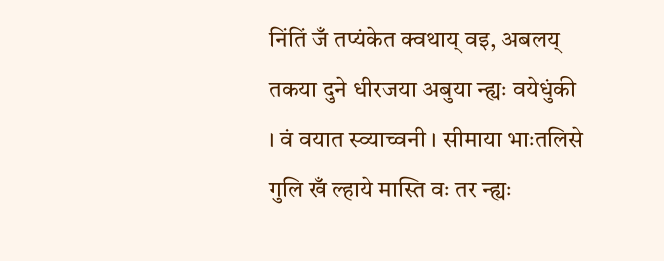निंतिं जँ तप्यंकेत क्वथाय् वइ, अबलय् तकया दुने धीरजया अबुया न्ह्यः वयेधुंकी । वं वयात स्व्याच्वनी । सीमाया भाःतलिसे गुलि खँ ल्हाये मास्ति वः तर न्ह्यः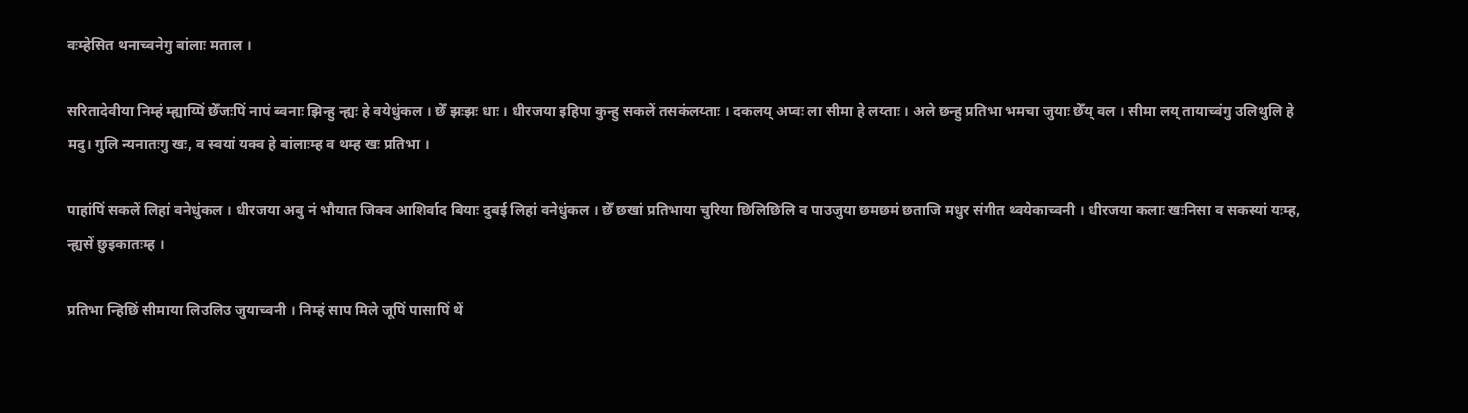वःम्हेसित थनाच्वनेगु बांलाः मताल ।

सरितादेवीया निम्हं म्ह्याय्पिं छेँजःपिं नापं ब्वनाः झिन्हु न्ह्यः हे वयेधुंकल । छेँ झःझः धाः । धीरजया इहिपा कुन्हु सकलें तसकंलय्ताः । दकलय् अप्वः ला सीमा हे लय्ताः । अले छन्हु प्रतिभा भमचा जुयाः छेँय् वल । सीमा लय् तायाच्वंगु उलिथुलि हे मदु। गुलि न्यनातःगु खः, व स्वयां यक्व हे बांलाःम्ह व थम्ह खः प्रतिभा ।

पाहांपिं सकलें लिहां वनेधुंकल । धीरजया अबु नं भौयात जिक्व आशिर्वाद बियाः दुबई लिहां वनेधुंकल । छेँ छखां प्रतिभाया चुरिया छिलिछिलि व पाउजुया छमछमं छताजि मधुर संगीत थ्वयेकाच्वनी । धीरजया कलाः खःनिसा व सकस्यां यःम्ह, न्ह्यसें छुइकातःम्ह ।

प्रतिभा न्हिछिं सीमाया लिउलिउ जुयाच्वनी । निम्हं साप मिले जूपिं पासापिं थें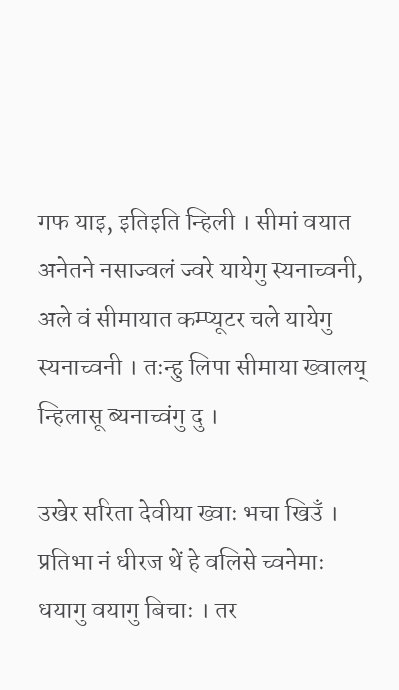गफ याइ, इतिइति न्हिली । सीमां वयात अनेतने नसाज्वलं ज्वरे यायेगु स्यनाच्वनी, अले वं सीमायात कम्प्यूटर चले यायेगु स्यनाच्वनी । तःन्हु लिपा सीमाया ख्वालय् न्हिलासू ब्यनाच्वंगु दु ।

उखेर सरिता देवीया ख्वाः भचा खिउँ । प्रतिभा नं धीरज थें हे वलिसे च्वनेमाः धयागु वयागु बिचाः । तर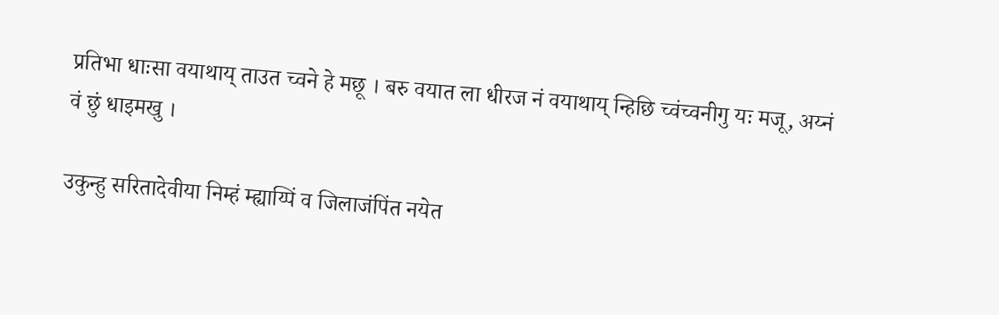प्रतिभा धाःसा वयाथाय् ताउत च्वने हे मछू । बरु वयात ला धीरज नं वयाथाय् न्हिछि च्वंच्वनीगु यः मजू, अय्नं वं छुं धाइमखु ।

उकुन्हु सरितादेवीया निम्हं म्ह्याय्पिं व जिलाजंपिंत नयेत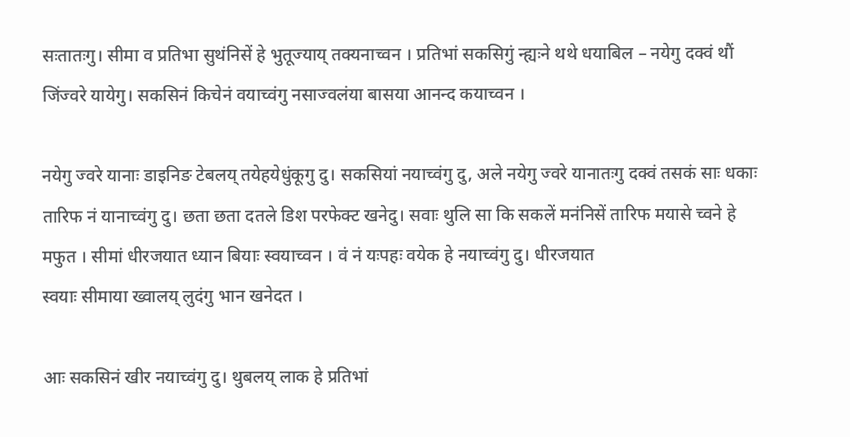सःतातःगु। सीमा व प्रतिभा सुथंनिसें हे भुतूज्याय् तक्यनाच्वन । प्रतिभां सकसिगुं न्ह्यःने थथे धयाबिल – नयेगु दक्वं थौं जिंज्वरे यायेगु। सकसिनं किचेनं वयाच्वंगु नसाज्वलंया बासया आनन्द कयाच्वन ।

नयेगु ज्वरे यानाः डाइनिङ टेबलय् तयेहयेधुंकूगु दु। सकसियां नयाच्वंगु दु, अले नयेगु ज्वरे यानातःगु दक्वं तसकं साः धकाः तारिफ नं यानाच्वंगु दु। छता छता दतले डिश परफेक्ट खनेदु। सवाः थुलि सा कि सकलें मनंनिसें तारिफ मयासे च्वने हे मफुत । सीमां धीरजयात ध्यान बियाः स्वयाच्वन । वं नं यःपहः वयेक हे नयाच्वंगु दु। धीरजयात
स्वयाः सीमाया ख्वालय् लुदंगु भान खनेदत ।

आः सकसिनं खीर नयाच्वंगु दु। थुबलय् लाक हे प्रतिभां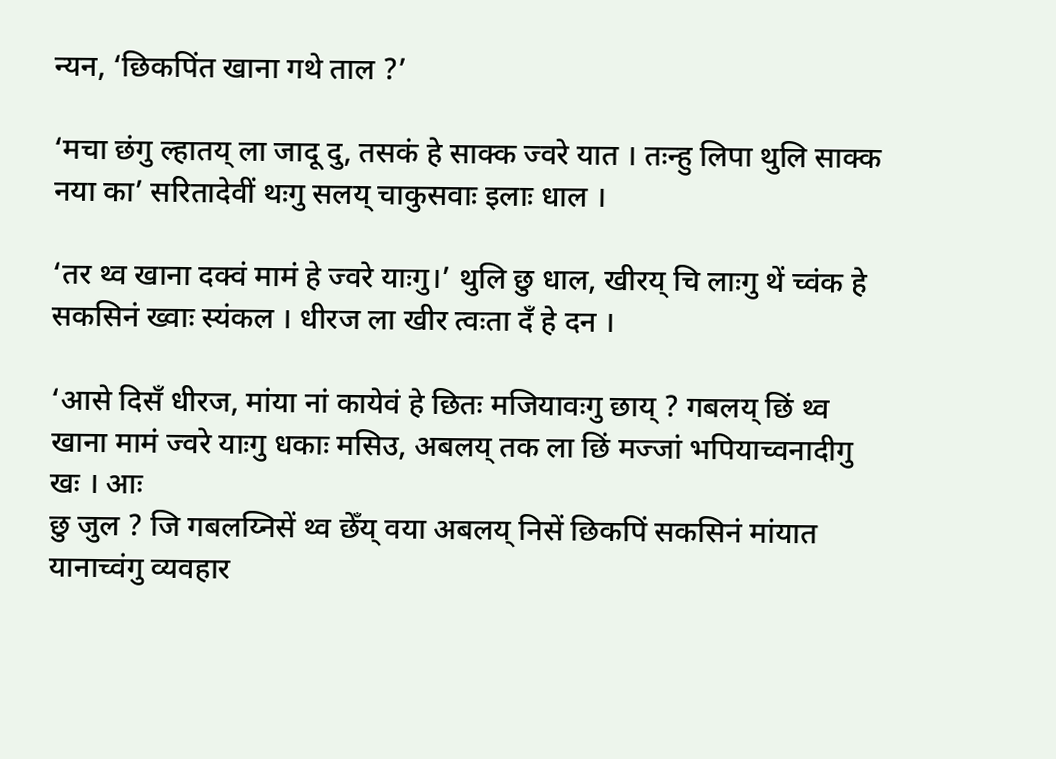न्यन, ‘छिकपिंत खाना गथे ताल ?’

‘मचा छंगु ल्हातय् ला जादू दु, तसकं हे साक्क ज्वरे यात । तःन्हु लिपा थुलि साक्क नया का’ सरितादेवीं थःगु सलय् चाकुसवाः इलाः धाल ।

‘तर थ्व खाना दक्वं मामं हे ज्वरे याःगु।’ थुलि छु धाल, खीरय् चि लाःगु थें च्वंक हे सकसिनं ख्वाः स्यंकल । धीरज ला खीर त्वःता दँ हे दन ।

‘आसे दिसँ धीरज, मांया नां कायेवं हे छितः मजियावःगु छाय् ? गबलय् छिं थ्व खाना मामं ज्वरे याःगु धकाः मसिउ, अबलय् तक ला छिं मज्जां भपियाच्वनादीगु खः । आः
छु जुल ? जि गबलय्निसें थ्व छेँय् वया अबलय् निसें छिकपिं सकसिनं मांयात यानाच्वंगु व्यवहार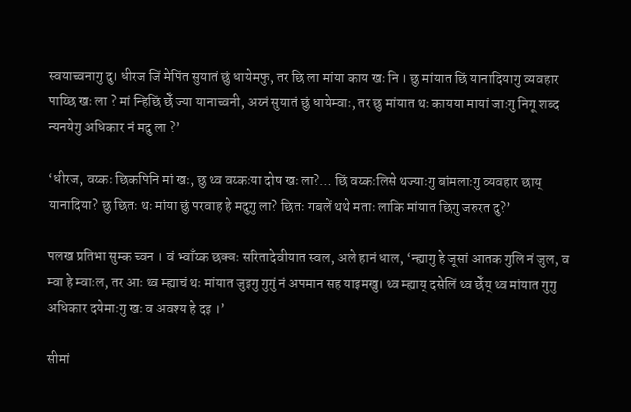स्वयाच्वनागु दु। धीरज जिं मेपिंत सुयातं छुं धायेमफु, तर छि ला मांया काय खः नि । छु मांयात छिं यानादियागु व्यवहार पाय्छि खः ला ? मां न्हिछिं छेँ ज्या यानाच्वनी, अय्नं सुयातं छुं धायेम्वाः, तर छु मांयात थः कायया मायां जाःगु निगू शब्द न्यनयेगु अधिकार नं मदु ला ?’

‘धीरज, वय्कः छिकपिनि मां खः, छु थ्व वय्कःया दोष खः ला?… छिं वय्कःलिसे थज्याःगु बांमलाःगु व्यवहार छाय् यानादिया? छु छितः थः मांया छुं परवाह हे मदुगु ला? छितः गबलें थथे मताः लाकि मांयात छिगु जरुरत दु?’

पलख प्रतिभा सुम्क च्वन । वं भ्वाँय्क छक्वः सरितादेवीयात स्वल, अले हानं धाल, ‘न्ह्यागु हे जूसां आतक गुलि नं जुल, व म्वा हे म्वाःल, तर आः थ्व म्ह्याचं थः मांयात जुइगु गुगुं नं अपमान सह याइमखु। थ्व म्ह्याय् दसेलिं थ्व छेँय् थ्व मांयात गुगु अधिकार दयेमाःगु खः व अवश्य हे दइ ।’

सीमां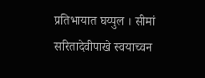प्रतिभायात घय्पुल । सीमां सरितादेवीपाखे स्वयाच्वन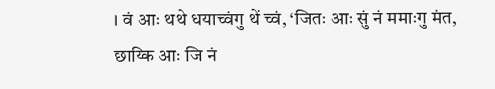। वं आः थथे धयाच्वंगु थें च्वं, ‘जितः आः सुं नं ममाःगु मंत, छाय्कि आः जि नं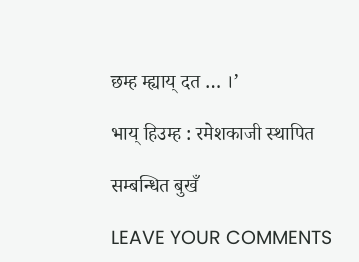छम्ह म्ह्याय् दत … ।’

भाय् हिउम्ह : रमेशकाजी स्थापित

सम्बन्धित बुखँ

LEAVE YOUR COMMENTS